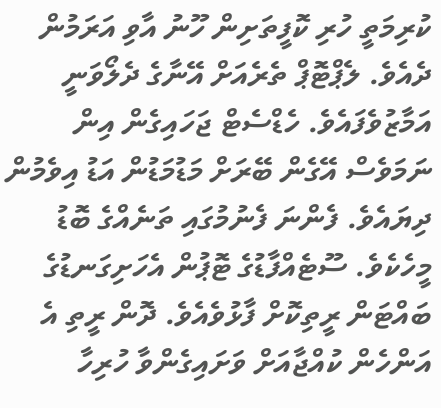ކުރިމަތީ ހުރި ކޮފީތަށިން ހޫނު އާވި އަރަމުން ދެއެވެ. ލެޕްޓޮޕް ތެރެއަށް އޭނާގެ ދެލޯވަނީ އަމާޒުވެފައެވެ. ހެޑްސެޓް ޖަހައިގެން އިން ނަމަވެސް އޭގެން ބޭރަށް މަޑުމަޑުން އަޑު އިވެމުން ދިޔައެވެ. ފެންނަ ފެނުމުގައި ތަނެއްގެ ބޮޑު މީހެކެވެ. ސޫޓެއްފާޑުގެ ޓޮޕުން އެހަށިގަނޑުގެ ބައްޓަން ރީތިކޮށް ފާޅުވެއެވެ. ދޮން ރީތި އެ އަންހެން ކުއްޖާއަށް ވަށައިގެންވާ ހުރިހާ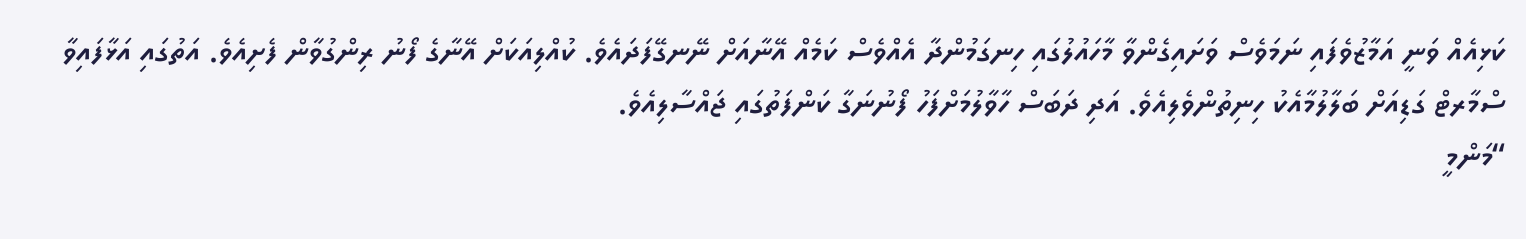ކަޅިއެއް ވަނީ އަމާޒުވެފައި ނަމަވެސް ވަށައިގެންވާ މާހައުލުގައި ހިނގަމުންދާ އެއްވެސް ކަމެއް އޭނާއަށް ނޭނގޭފަދައެވެ. ކުއްލިއަކަށް އޭނާގެ ފޯނު ރިންގުވާން ފެށިއެވެ. އަތުގައި އަޅާފައިވާ ސްމާރޓް ގަޑިއަށް ބަލާލުމާއެކު ހިނިތުންވެލިއެވެ. އަދި ދަބަސް ހާވާލުމަށްފަހު ފޯނުނަގާ ކަންފަތުގައި ޖައްސާލިއެވެ.
“މަންމީ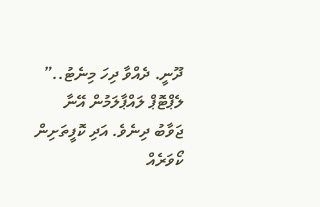ދޫނީ. ދެއްވާ ދިހަ މިނެޓު..” ލެޕްޓޮޕް ލައްޕާލަމުން އޭނާ ޖަވާބު ދިނެވެ. އަދި ކޮފީތަށިން ކޯވަރެއް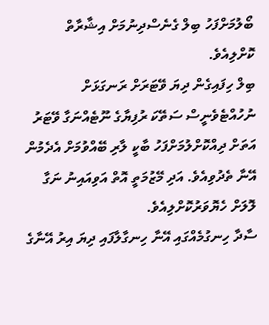ބޯލުމަށްފަހު ބިލް ގެނެސްދިނުމަށް އިޝާރާތް ކޮށްލިއެވެ.
ބިލް ހިފައިގެން ދިޔަ ވޭޓަރަށް ރަނގަޅަށް ނުހުއްޓެވެނީސް ސަތޭކަ ރުފިޔާގެ ނޫޓެއްނަގާ ވޭޓަރު އަތަށް ދިއްކޮށްލުމަށްފަހު ބާކީ ލާރި ބޭއްވުމަށް އެދެމުން އޭނާ ތެދުވިއެވެ. އަދި މޭޒުމަތީ އޮތް އަވިއައިނު ނަގާ ލޮލަށް ހެޔޮވަރުކޮށްލިއެވެ.
ސާދާ ހިނގުމެއްގައި އޭނާ ހިނގާލާފައި ދިޔަ އިރު އޭނާގެ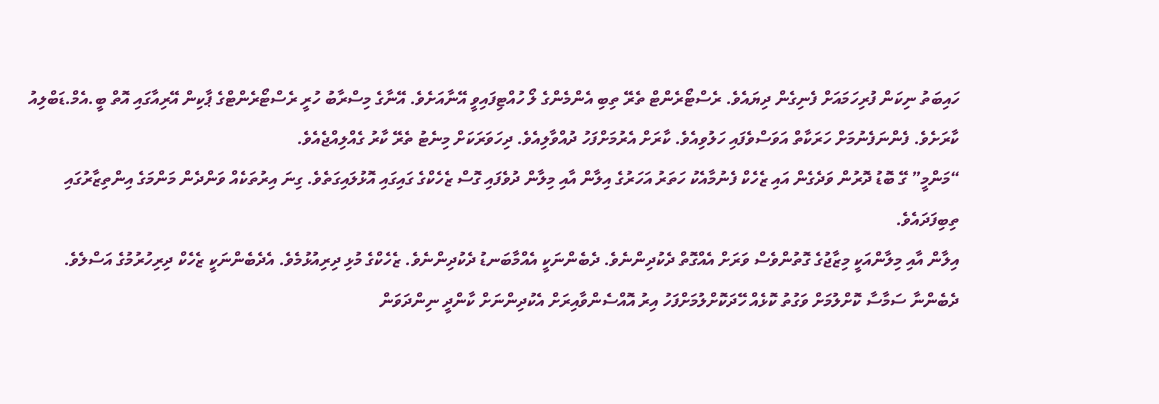ހައިބަތު ނިކަން ފުރިހަމައަށް ފެނިގެން ދިޔައެވެ. ރެސްޓޯރެންޓް ތެރޭ ތިބި އެންމެންގެ ލޯ ހުއްޓިފައިވީ އޭނާއަށެވެ. އޭނާގެ މިސްރާބު ހުރީ ރެސްޓޯރެންޓްގެ ޕާކިން އޭރިއާގައި އޮތް ބީ.އެމް.ޑަބްލިއު ކާރަށެވެ. ފެންނަފެނުމަށް ހަރަކާތް އަވަސްވެފައި ހަލުވިއެވެ. ކާރަށް އެރުމަށްފަހު ދުއްވާލިއެވެ. ދިހަވަރަކަށް މިނެޓު ތެރޭ ކާރު ގެއްލިއްޖެއެވެ.
“މަންމީ” ގޭ ބޮޑު ދޮރުން ވަދެގެން އައި ޒެހެކް ފެނުމާއެކު ހަތަރު އަހަރުގެ އިލާން އާއި މިލާން ދުވެފައި ގޮސް ޒެހެކްގެ ގައިގައި އޮޅުލައިގަތެވެ. ގިނަ އިރުތަކެއް ވަންދެން މަންމަގެ އިންތިޒާރުގައި ތިބިފަދައެވެ.
އިލާން އާއި މިލާންއަކީ މިޒާޖުގެ ގޮތުންވެސް ވަރަށް އެއްގޮތް ދެކުދިންނެވެ. ދެބެންނަކީ އެއްމާބަނޑު ދެކުދިންނެވެ. ޒެހެކްގެ މުޅި ދިރިއުޅުމެވެ. އެދެބެންނަކީ ޒެހެކް ދިރިހުރުމުގެ އަސްލެވެ. ދެބެންނާ ސަމާސާ ކޮށްލުމަށް ވަގުތު ކޮޅެއް ހޭދަކޮށްލުމަށްފަހު އިރު އޮއްސެންވާއިރަށް އެކުދިންނަށް ކާންދީ ނިންދަވަން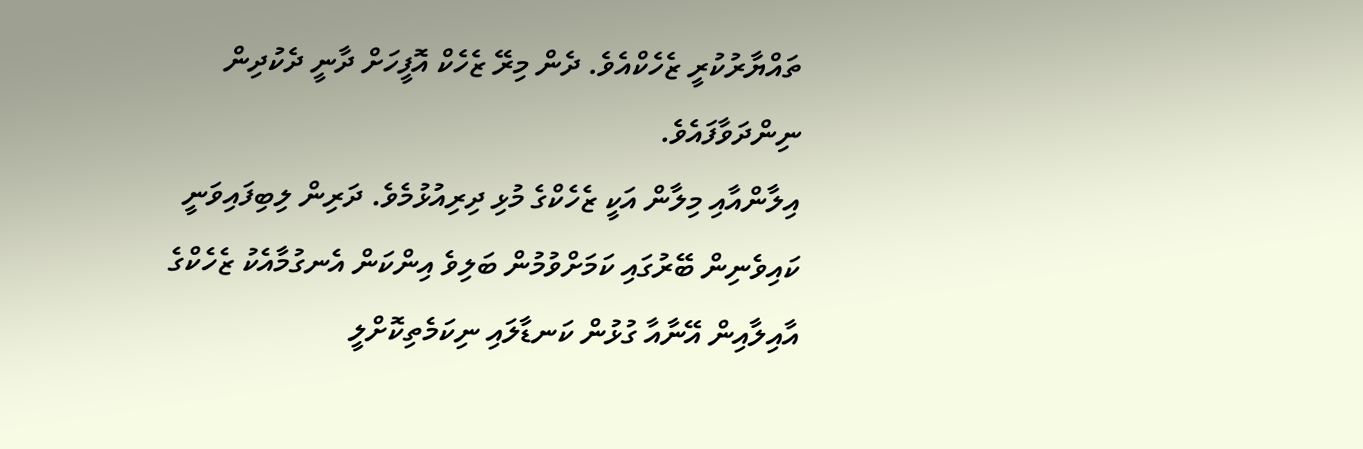ތައްޔާރުކުރީ ޒެހެކްއެވެ. ދެން މިރޭ ޒެހެކް އޮފީހަށް ދާނީ ދެކުދިން ނިންދަވާފައެވެ.
އިލާންއާއި މިލާން އަކީ ޒެހެކްގެ މުޅި ދިރިއުޅުމެވެ. ދަރިން ލިބިފައިވަނީ ކައިވެނިން ބޭރުގައި ކަމަށްވުމުން ބަލިވެ އިންކަން އެނގުމާއެކު ޒެހެކްގެ އާއިލާއިން އޭނާއާ ގުޅުން ކަނޑާލައި ނިކަމެތިކޮށްލީ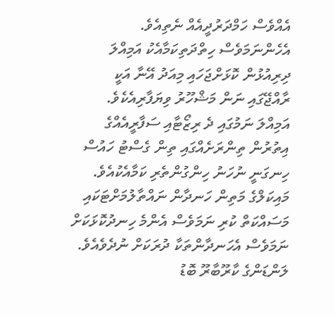އެއްވެސް ހަމްދަރުދީއެއް ނެތިއެވެ. އެހެންނަމަވެސް ހިތްދަތިކަމާއެކު އަމިއްލަ ދިރިއުޅުން ކޮޅަށްޖަހައި މިއަދު އޭނާ އަކީ ރާއްޖޭގައި ނަން މަޝްހޫރު ވިޔަފާރިއެކެވެ. އަމިއްލަ ނަމުގައި ދެ ރިޒޯޓާއި ސަފާރީއެއްގެ އިތުރުން ތިންރަށެއްގައި ތިން ގެސްޓު ހައުސް ހިނގަނީ ނުހަނު ހިންގުންތެރި ކަމާއެކުއެވެ. މައިކަލްގެ މަތިން ހަނދާން ނައްތާލުމަށްޓަކައި މަސައްކަތް ކުރި ނަމަވެސް އެންމެ ހިނދުކޮޅަކަށް ނަމަވެސް އެހަނދާންތަކާ ދުރަކަށް ނުދެވެއެވެ.
ލަންޑަންގެ ކާރޫބާރޫ ބޮޑު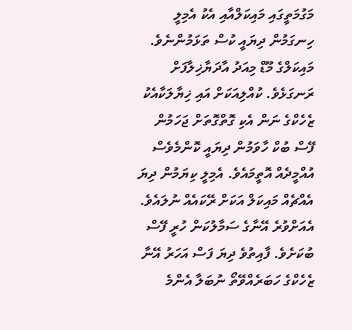މަގުމަތީގައި މައިކަލްއާއި އެކު އެމިލީ ހިނގަމުން ދިޔައީ ކުސް ތަޅަމުންނެވެ. މައިކަލްގެ މޫޑް މިއަދު އާދަޔާޚިލާފަށް ރަނގަޅެވެ. ކުއްލިއަކަށް އައި ޚިޔާލަކާއެކު ޒެހެކްގެ ނަން އެކި ގޮތްގޮތަށް ޖަހަމުން ފޭސް ބުކް ހާވަމުން ދިޔައީ ކޮންމެވެސް އުއްމީދެއް އޮތީމައެވެ. އެމިލީ ކިޔަމުން ދިޔަ އެއްޗެއް މައިކަލް އަކަށް ރޭކައެއް ނުލައެވެ. އެއަށްވުރެ އޭނާގެ ސަމާލުކަން ހުރީ ފޭސް ބުކަށެވެ. ފާއިތުވެ ދިޔަ ފަސް އަހަރު އޭނާ ޒެހެކްގެ ހަބަރެއްވޭތޯ ނުބަލާ އެންމެ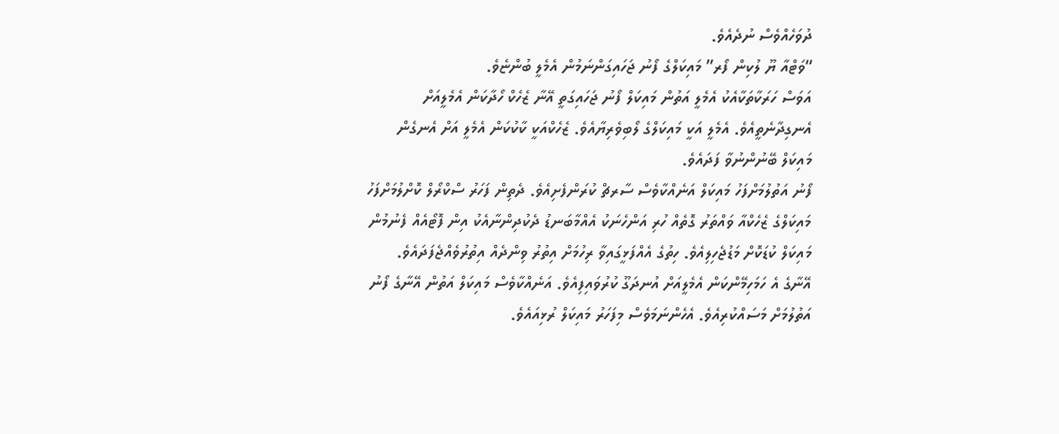ދުވަހެއްވެސް ނުދެއެވެ.
“ވަޓްއާ ޔޫ ލުކިން ފޯރ” މައިކަލްގެ ފޯނު ޖަހައިގަންނަމުން އެމެލީ ބުންޏެވެ.
އަވަސް ހަރަކާތަކާއެކު އެމެލީ އަތުން މައިކަލް ފޯނު ޖަހައިގަތީ އޭނާ ޒެހެކް ހޯދާކަން އެމެލީއަށް އެނގިދާނެތީއެވެ. އެމެލީ އަކީ މައިކަލްގެ ލޯބިވެރިޔާއެވެ. ޒެހެކްއަކީ ކާކުކަން އެމެލީ އަށް އެނގެން މައިކަލް ބޭނުންނުވާ ފަދައެވެ.
ފޯނު އަތުލުމަށްފަހު މައިކަލް އަނެއްކާވެސް ސާރޗް ކުރަންފެށިއެވެ. ދެތިން ފަހަރު ސްކްރޯލް ކޮށްލުމަށްފަހު މައިކަލްގެ ޒެހެކްއާ ވައްތަރު ގޮތެއް ހުރި އަންހެނަކު އެއްމާބަނޑު ދެކުދިންނާއެކު އިން ފޮޓޯއެއް ފެނުމުން މައިކަލް ކުޑަކޮށް މަޑުޖެހިލިއެވެ. ހިތުގެ އެއްފަޅީގައިވާ ރިހުމަށް އިތުރު ވިންދެއް އިތުރުވެއްޖެފަދައެވެ. އޭނާގެ އެ ހަމަހިމޭންކަން އެމެލީއަށް އުނދަގޫ ކުރުވައިފިއެވެ. އަނެއްކާވެސް މައިކަލް އަތުން އޭނާގެ ފޯނު އަތުލުމަށް މަސައްކުރިއެވެ. އެހެންނަމަވެސް މިފަހަރު މައިކަލް ރުޅިއައެވެ.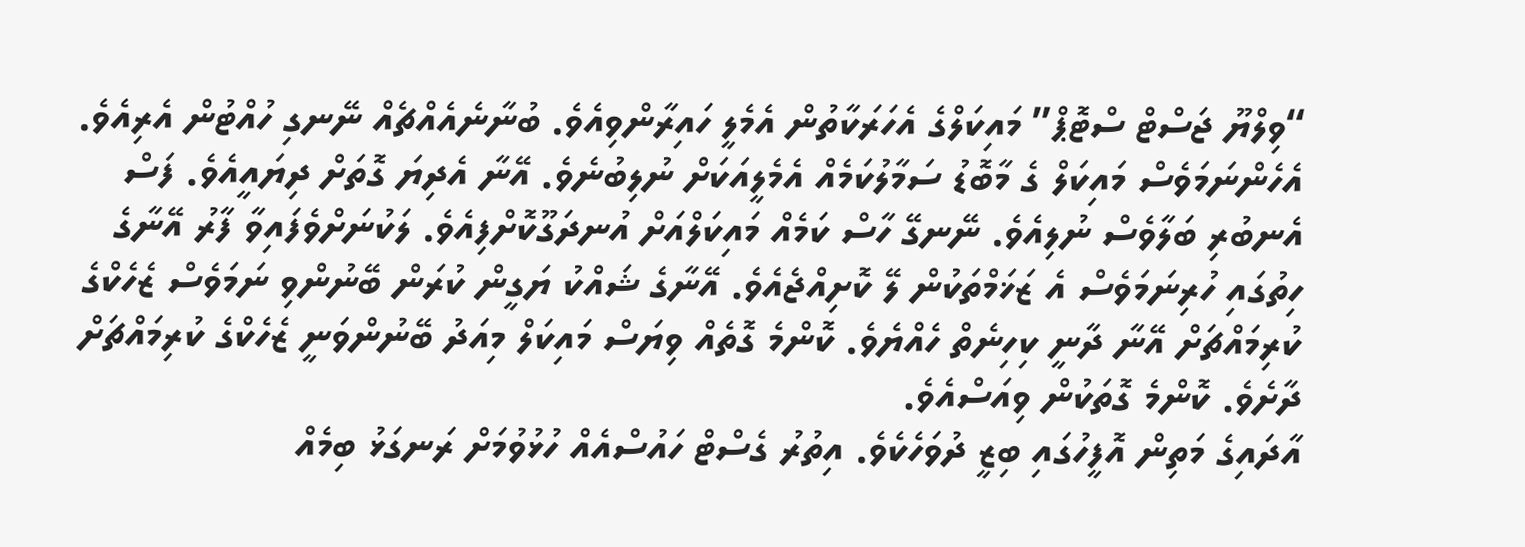“ވިލްޔޫ ޖަސްޓް ސްޓޮޕް” މައިކަލްގެ އެހަރަކާތުން އެމެލީ ހައިރާންވިއެވެ. ބުނާނެއެއްޗެއް ނޭނގި ހުއްޓުން އެރިއެވެ. އެހެންނަމަވެސް މައިކަލް ގެ މާބޮޑު ސަމާލުކަމެއް އެމެލީއަކަށް ނުލިބުނެވެ. އޭނާ އެދިޔަ ގޮތަށް ދިޔައީއެވެ. ފަސް އެނބުރި ބަލާވެސް ނުލިއެވެ. ނޭނގޭ ހާސް ކަމެއް މައިކަލްއަށް އުނދަގޫކޮށްފިއެވެ. ލަކުނަށްވެފައިވާ ފާރު އޭނާގެ ހިތުގައި ހުރިނަމަވެސް އެ ޒަޚަމްތަކުން ލޭ ކޮށިއްޖެއެވެ. އޭނާގެ ޝައްކު ޔަގީން ކުރަން ބޭނުންވި ނަމަވެސް ޒެހެކްގެ ކުރިމައްޗަށް އޭނާ ދާނީ ކިހިނެތް ހެއްޔެވެ. ކޮންމެ ގޮތެއް ވިޔަސް މައިކަލް މިއަދު ބޭނުންވަނީ ޒެހެކްގެ ކުރިމައްޗަށް ދާށެވެ. ކޮންމެ ގޮތަކުން ވިއަސްއެވެ.
އާދައިގެ މަތިން އޮފީހުގައި ބިޒީ ދުވަހެކެވެ. އިތުރު ގެސްޓް ހައުސްއެއް ހުޅުވުމަށް ރަނގަޅު ބިމެއް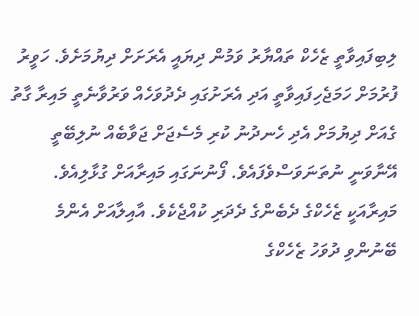ލިބިފައިވާތީ ޒެހެކް ތައްޔާރު ވަމުން ދިޔައީ އެރަށަށް ދިޔުމަށެވެ. ހަވީރު ފުރުމަށް ހަމަޖެހިފައިވާތީ އަދި އެރަށުގައި ދެދުވަހެއް ވަރުވާނެތީ މައިރާ ގާތު ގެއަށް ދިޔުމަށް އެދި ހެނދުނު ކުރި މެސެޖަށް ޖަވާބެއް ނުލިބޭތީ އޭނާވަނީ ނުތަނަވަސްވެފައެވެ. ފޯނުނަގައި މައިރާއަށް ގުޅާލިއެވެ. މައިރާއަކީ ޒެހެކްގެ ދެބެންގެ ދެދަރި ކުއްޖެކެވެ. އާއިލާއަށް އެންމެ ބޭނުންވި ދުވަހު ޒެހެކްގެ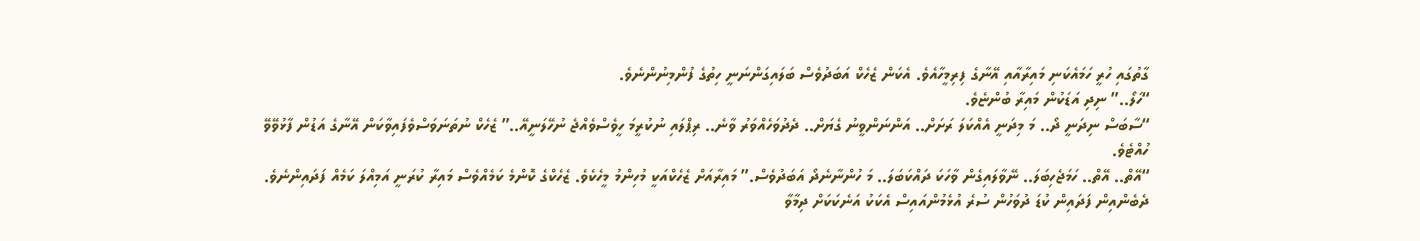ގާތުގައި ހުރީ ހަމައެކަނި މައިރާއާއި އޭނާގެ ފިރިމީހާއެވެ. އެކަން ޒެހެކް އަބަދުވެސް ބަލައިގަންނަނީ ހިތުގެ ފުންމިނުންނެވެ.
“ހަލޯ..” ނިދި އަޑަކުން މައިރާ ބުންޏެވެ.
“ސާބަސް ނިދަނީ ދޯ.. މަ މިދަނީ އެއްކަލަ ރަށަށް.. އަންނަންވީނު ގެޔަށް.. ދެދުވަހެއްވަރު ވާނެ.. ރިޕްލައި ނުކުރީމަ ހީވެސްވެއްޖެ ނުހޭލަނީއޭ..” ޒެހެކް ނުތަނަވަސްވެފައިވާކަން އޭނާގެ އަޑުން ފާޅުވޭވޭ ހުއްޓެވެ.
“އޭތް.. އޭތް.. ހަމަޖެހިބަލަ.. ނޭވާލައިގެން ވާހަކަ ދައްކަބަލަ.. މަ ހުންނާނެދޯ އަބަދުވެސް.” މައިރާއަށް ޒެހެކްއަކީ މުހިންމު މީހެކެވެ. ޒެހެކްގެ ކޮންމެ ކަމެއްވެސް މައިރާ ކުރަނީ އަމިއްލަ ކަމެއް ފަދައިންނެވެ. ދެބެންއިން ފަދައިން ކުޑަ ދުވަހުން ސުރެ އުޅެމުންއައިސް އެކަކު އަނެކަކަށް ދިމާވާ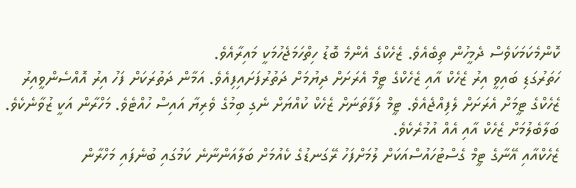ކޮންމެކަމަކަވެސް ދެމީހުން ތިބެއެވެ. ޒެހެކްގެ އެންމެ ބޮޑު ހިތްހަމަޖެހުމަކީ މައިރާއެވެ.
ހަތަރުގަޑި ބައިވީ އިރު ޒެހެކް އާއި ޒެހެކްގެ ޓީމް އެރަށަށް ދިޔުމަށް ދަތުރުފަށައިފިއެވެ. އަމާން ދަތުރަކަށް ފަހު އިރު އޮއްސެންވީއިރު ޒެހެކްގެ ޓީމަށް އެރަށަށް ލެފިއްޖެއެވެ. ޓީމް ލަފާތަނަށް ޒެހެކް ކުއްޔަށް ނެގި ބިމުގެ ވެރިޔާ އައިސް ހުއްޓެވެ. މަހްރާން އަކީ ޒުވާނެކެވެ. ބަލާބެލުމަށް ޒެހެކް އާއި އެއް އުމުރެކެވެ.
ޒެހެކްއާއި އޭނާގެ ޓީމް ގެސްޓުހައުސްއަކަށް ލުމަށްފަހު ރޭގަނޑުގެ ކެއުމަށް ބަލާއަންނާނެ ކަމުގައި ބުނެފައި މަހްރާން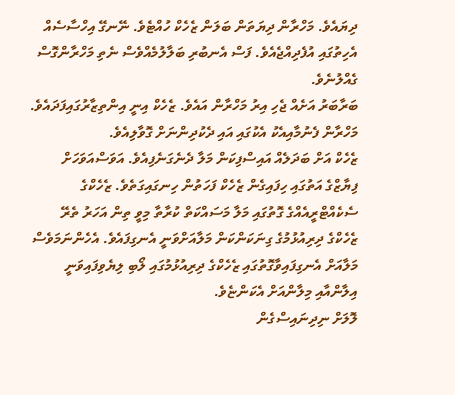ދިޔައެވެ. މަހްރާން ދިޔަތަން ބަލަން ޒެހެކް ހުއްޓެވެ. ނޭނގޭ އިހްސާސެއް އެހިތުގައި އުފެދިއްޖެއެވެ. ފަސް އެނބުރި ބަލާލުމެއްވެސް ނެތި މަހްރާންގޮސް ގެއްލުނެވެ.
ބަރާބަރު އަށެއް ޖެހި އިރު މަހްރާން އައެވެ. ޒެހެކް އިނީ އިންތިޒާރުގައިފަދައެވެ. މަހްރާން ފެނުމާއިއެކު އެކުގައި އައި ދެކުދިންނަށް ގޮވާލިއެވެ.
ޒެހެކް އަށް ބަދަލެއް އައިސްފިކަން މަލާ ދެނެގަނެފިއެވެ. އަވަސްއަވަހަށް ފިޔާޒްގެ އަތުގައި ހިފައިގެން ޒެހެކް ފަހަތުން ހިނގައިގަތެވެ. ޒެހެކްގެ ސެކެއްޓްރީއެއްގެ ގޮތުގައި މަލާ މަސައްކަތް ކުރާތާ މިވީ ތިން އަހަރު ތެރޭ ޒެހެކްގެ ދިރިއުޅުމުގެ ގިނަކަންކަން މަލާއަށްވަނީ އެނގިފައެވެ. އެހެންނަމަވެސް މަލާއަށް އެނގިފައިވާގޮތުގައި ޒެހެކްގެ ދިރިއުޅުމުގައި ލޯބި ލިޔެވިފައިވަނީ އިލާންއާއި މިލާންއަށް އެކަންޏެވެ.
ލޮލަށް ނިދިނައިސްގެން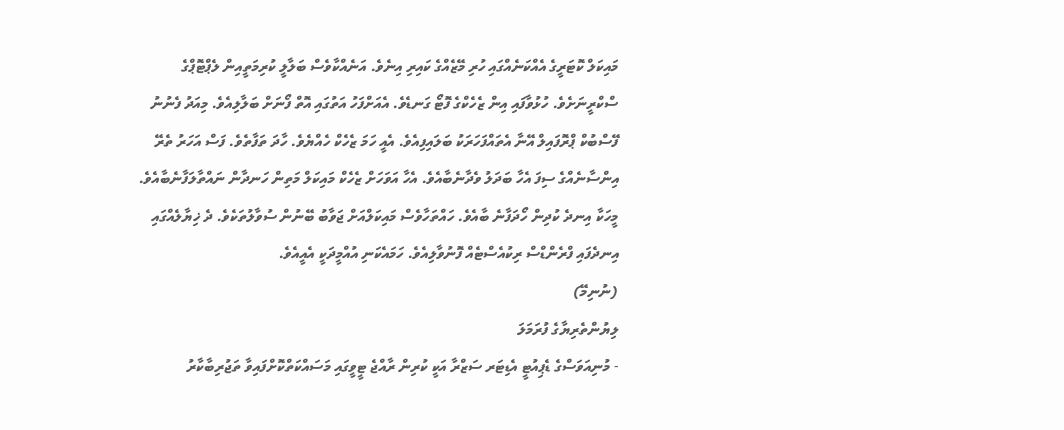މައިކަލް ކޮޓަރީގެ އެއްކަނެއްގައި ހުރި މޭޒެއްގެ ކައިރި އިނެވެ. އަނެއްކާވެސް ބަލާލީ ކުރިމަތީއިން ލެޕްޓޮޕްގެ ސްކްރީނަށެވެ. ހުޅުވާފައި އިން ޒެހެކްގެ ފޮޓޯ ގަނޑެވެ. އެއަށްފަހު އަތުގައި އޮތް ފޯނަށް ބަލާލިއެވެ. މިއަދު ފެނުނު ފޭސްބުކް ޕްރޮފައިލް އޭނާ އެތައްފަހަރަކު ބަލައިފިއެވެ. އެއީ ހަމަ ޒެހެކް ހެއްޔެވެ. ހާދަ ތަފާތެވެ. ފަސް އަހަރު ތެރޭ އިންސާނެއްގެ ސިފަ އެހާ ބަދަލު ވެދާނެބާއެވެ. އެހާ އަވަހަށް ޒެހެކް މައިކަލް މަތިން ހަނދާން ނައްތާލަފާނެބާއެވެ. މީހަކާ އިނދެ ކުދިން ހޯދަފާނެ ބާއެވެ. ހައްތަހާވެސް މައިކަލްއަށް ޖަވާބު ބޭނުން ސުވާލުތަކެވެ. ދެ ޚިޔާލެއްގައި އިނދެފައި ފްރެންޑްސް ރިކުއެސްޓެއް ފޮނުވާލިއެވެ. ހަމައެކަނި އުއްމީދަކީ އެއީއެވެ.
(ނުނިމޭ)
ލިޔުންތެރިޔާގެ ފުރަމަލަ
- މުނިއަވަސްގެ ޑެޕިއުޓީ އެޑިޓަރ ސަޒްރާ އަކީ ކުރިން ރާއްޖެ ޓީވީގައި މަސައްކަތްކޮށްފައިވާ ތަޖުރިބާކާރު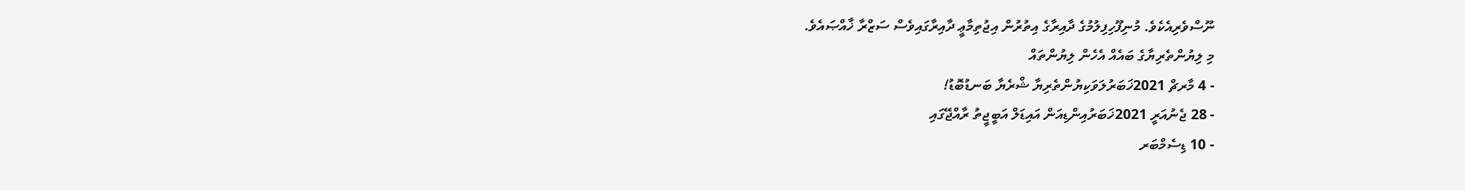ނޫސްވެރިއެކެވެ. މުނިފޫހިފިލުމުގެ ދާއިރާގެ އިތުރުން އިޖުތިމާޢީ ދާއިރާގައިވެސް ސަޒްރާ ޚާއްޞައެވެ.
މި ލިޔުންތެރިޔާގެ ބައެއް އެހެން ލިޔުންތައް
- 4 މާރޗް 2021ޚަބަރުލަވަކިޔުންތެރިޔާ ޝްރެޔާ ބަނޑުބޮޑު!
- 28 ޖެނުއަރީ 2021ޚަބަރުއިންޑިއަން އައިޑަލް އަބީޖީތު ރާއްޖޭގައި
- 10 ޑިސެމްބަރ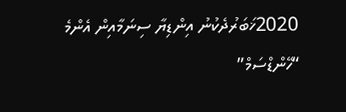2020ޚަބަރުދެކުނު އިންޑިޔާ ސިނަމާއިން އެންމެ “ހޭންޑްސަމް”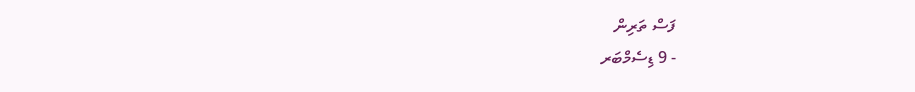ފަސް ތަރިން
- 9 ޑިސެމްބަރ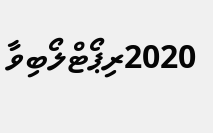2020ރިޕޯޓްލޯބިވާ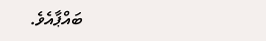ބައްޕާއެވެ.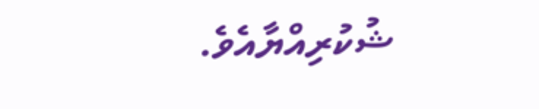ޝުކުރިއްޔާއެވެ.